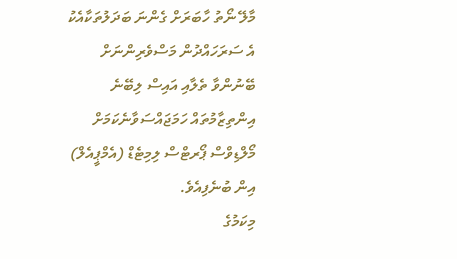މާލޭ ނޯތު ހާބަރަށް ގެންނަ ބަދަލުތަކާއެކު އެ ސަރަހައްދުން މަސްވެރިންނަށް ބޭނުންވާ ތެލާއި އައިސް ލިބޭނެ އިންތިޒާމުތައް ހަމަޖައްސަވާނެކަމަށް މޯލްޑިވްސް ޕޯރޓްސް ލިމިޓެޑް (އެމްޕީއެލް) އިން ބުނެފިއެވެ.
މިކަމުގެ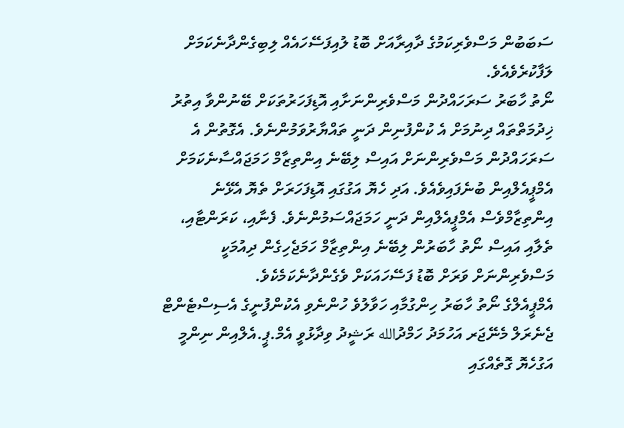ސަބަބުން މަސްވެރިކަމުގެ ދާއިރާއަށް ބޮޑު ލުއިފަސޭހައެއް ލިބިގެންދާނެކަމަށް ލަފާކުރެވެއެވެ.
ނޯތު ހާބަރު ސަރަހައްދުން މަސްވެރިންނަށާއި އޮޑިފަހަރުތަކަށް ބޭނުންވާ އިތުރު ޚިދުމަތްތައް ދިނުމަށް އެ ކުންފުނިން ދަނީ ތައްޔާރުވަމުންނެވެ. އެގޮތުން އެ ސަރަހައްދުން މަސްވެރިންނަށް އައިސް ލިބޭނެ އިންތިޒާމް ހަމަޖައްސާނެކަމަށް އެމްޕީއެލްއިން ބުނެފައިވެއެވެ. އަދި ހެޔޮ އަގުގައި އޮޑިފަހަރަށް ތެޔޮ އެޅޭނެ އިންތިޒާމްވެސް އެމްޕީއެލްއިން ދަނީ ހަމަޖައްސަމުންނެވެ. ފެނާއި، ކަރަންޓާއި، ތެލާއި އައިސް ނޯތު ހާބަރުން ލިބޭނެ އިންތިޒާމް ހަމަޖެހިގެން ދިއުމަކީ މަސްވެރިންނަށް ވަރަށް ބޮޑު ފަސޭހައަކަށް ވެގެންދާނެކަމެކެވެ.
އެމްޕީއެލްގެ ނޯތު ހާބަރު ހިންގުމާއި ހަވާލުވެ ހުންނެވި އެކުންފުނީގެ އެސިސްޓެންޓް ޖެނެރަލް މެނޭޖަރ އަހުމަދު ހަމްދުالله ރަޝީދު ވިދާޅުވީ އެމް.ޕީ.އެލްއިން ނިންމީ އަގުހެޔޮ ގޮތެއްގައި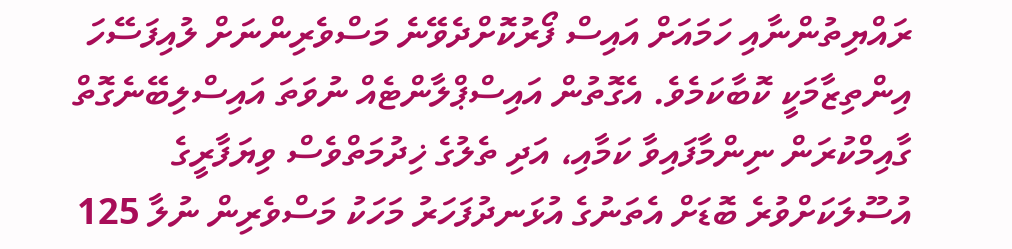ރައްޔިތުންނާއި ހަމައަށް އައިސް ފޯރުކޮށްދެވޭނެ މަސްވެރިންނަށް ލުއިފަސޭހަ އިންތިޒާމަކީ ކޮބާކަމެވެ. އެގޮތުން އައިސްޕްލާންޓެއް ނުވަތަ އައިސްލިބޭނެގޮތް ގާއިމްކުރަން ނިންމާފައިވާ ކަމާއި، އަދި ތެލުގެ ޚިދުމަތްވެސް ވިޔަފާރީގެ އުސޫލަކަށްވުރެ ބޮޑަށް އެތަނުގެ އުޅަނދުފަހަރު މަހަކު މަސްވެރިން ނުލާ 125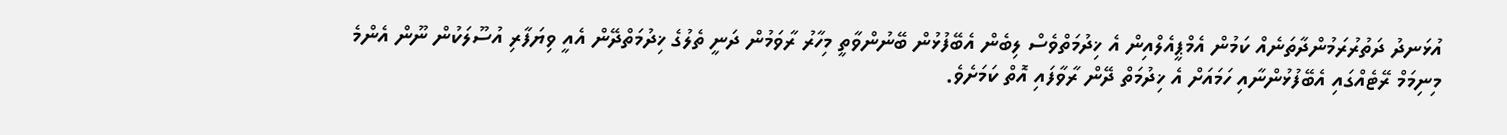އުޅަނދު ދަތުރުރަމުންދާތަނެއް ކަމުން އެމްޕީއެލްއިން އެ ޚިދުމަތްވެސް ލިބެން އެބޭފުޅުން ބޭނުންވާތީ މިހާރު ރާވަމުން ދަނީ ތެލުގެ ޚިދުމަތްދޭން އެއީ ވިޔަފާރި އުސޫލަކުން ނޫން އެންމެ މިނިމަމް ރޭޓެއްގައި އެބޭފުޅުންނާއި ހަމައަށް އެ ޚިދުމަތް ދޭން ރާވާފައި އޮތް ކަމަށެވެ.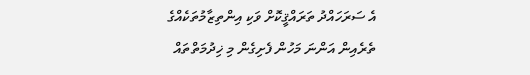އެ ސަރަހައްދު ތަރައްޤީކޮށް ވަކި އިންތިޒާމުތަކެއްގެ ތެރެއިން އަންނަ މަހުން ފެށިގެން މި ޚިދުމަތްތައް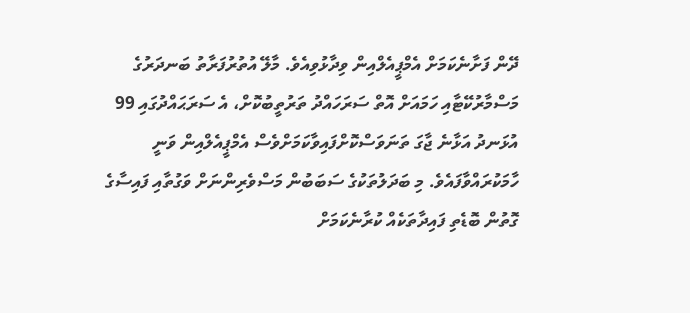ދޭން ފަށާނެކަމަށް އެމްޕީއެލްއިން ވިދާޅުވިއެވެ. މާލޭ އުތުރުފަރާތު ބަނދަރުގެ މަސްމާރުކޭޓާއި ހަމައަށް އޮތް ސަރަހައްދު ތަރުތީބުކޮށް، އެ ސަރަޙައްދުގައި 99 އުޅަނދު އަޅާނެ ޖާގަ ތަނަވަސްކޮށްފައިވާކަމަށްވެސް އެމްޕީއެލްއިން ވަނީ ހާމަކުރައްވާފައެވެ. މި ބަދަލުތަކުގެ ސަބަބުން މަސްވެރިންނަށް ވަގުތާއި ފައިސާގެ ގޮތުން ބޮޑެތި ފައިދާތަކެއް ކުރާނެކަމަށް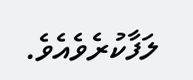ލަފާކުރެވެއެވެ.